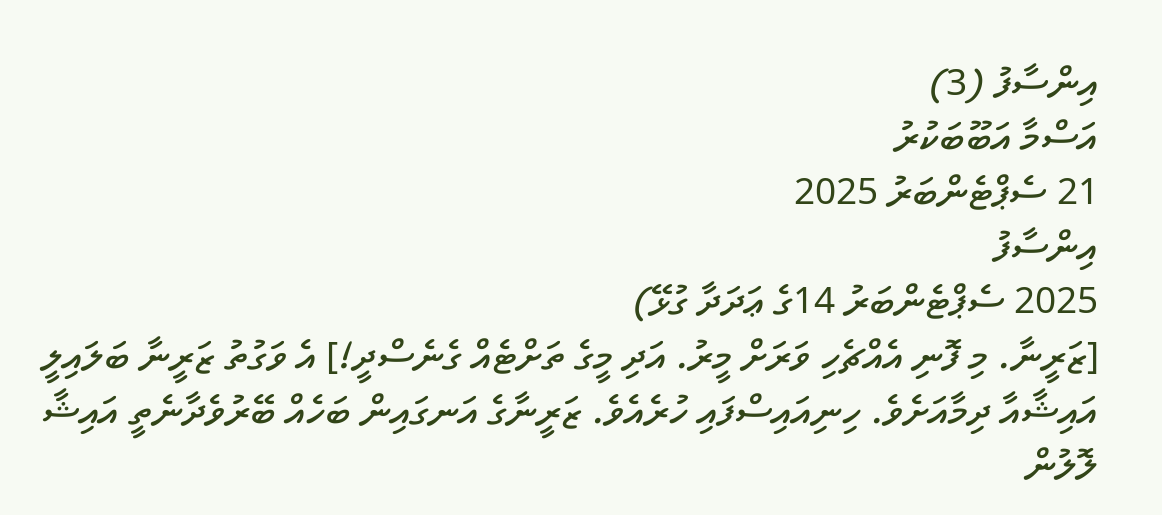އިންސާފު (3)
އަސްމާ އަބޫބަކުރު
21 ސެޕްޓެންބަރު 2025
އިންސާފު
2025 ސެޕްޓެންބަރު 14ގެ ޢަދަދާ ގުޅޭ)
[ޒަރީނާ. މި ފޮނި އެއްޗެހި ވަރަށް މީރު. އަދި މީގެ ތަށްޓެއް ގެނެސްދީ!] އެ ވަގުތު ޒަރީނާ ބަލައިލީ އައިޝާއާ ދިމާއަށެވެ. ހިނިއައިސްފައި ހުރެއެވެ. ޒަރީނާގެ އަނގައިން ބަހެއް ބޭރުވެދާނެތީ އައިޝާ ލޮލުން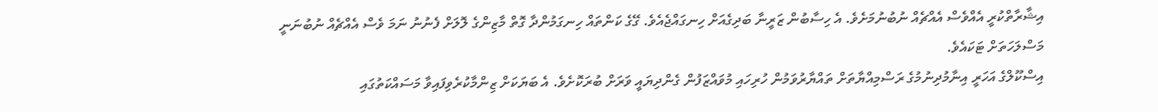އިޝާރާތްކުރީ އެއްވެސް އެއްޗެއް ނުބުނުމަށެވެ. އެ ހިސާބުން ޒަރީނާ ބަދިގެއަށް ހިނގައްޖެއެވެ. ގޭގެ ކަންތައް ހިނގަމުންދާ ގޮތް މާޒިންގެ ލޮލަށް ފެނުނު ނަމަ ވެސް އެއްޗެއް ނުބުނަނީ މަސްލަހަތަށް ޓަކައެވެ.
އިސްކޫލްގެ އަހަރީ އިނާމުދިނުމުގެ ރަސްމިއްޔާތަށް ތައްޔާރުވަމުން ހުރިހައި މުވައްޒަފުން ގެންދިޔައީ ވަރަށް ބުރަކޮށެވެ. އެ ބަޔަކަށް ޒިންމާކުރެވިފައިވާ މަސައްކަތުގައި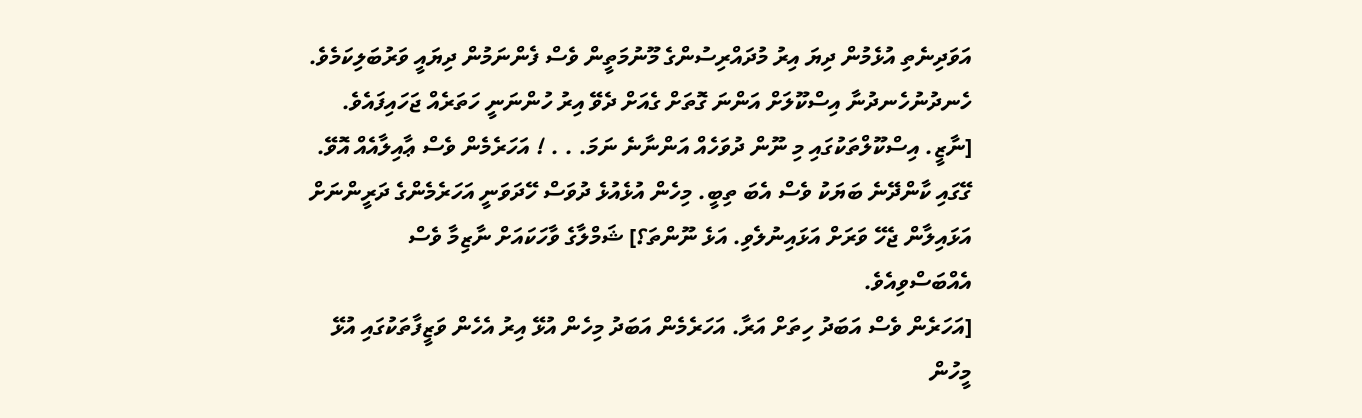އަވަދިނެތި އުޅެމުން ދިޔަ އިރު މުދައްރިސުންގެ މޫނުމަތީން ވެސް ފެންނަމުން ދިޔައީ ވަރުބަލިކަމެވެ. ހެނދުނުހެނދުނާ އިސްކޫލަށް އަންނަ ގޮތަށް ގެއަށް ދެވޭ އިރު ހުންނަނީ ހަތަރެއް ޖަހައިފައެވެ.
[ނާޒީ. އިސްކޫލްތަކުގައި މި ނޫން ދުވަހެއް އަންނާނެ ނަމަ. . . ! އަހަރެމެން ވެސް ޢާއިލާއެއް އޮވޭ. ގޭގައި ކާންދޭނެ ބަޔަކު ވެސް އެބަ ތިބީ. މިހެން އުޅެއުޅެ ދުވަސް ހޭދަވަނީ އަހަރެމެންގެ ދަރީންނަށް އަޅައިލާން ޖެހޭ ވަރަށް އަޅައިނުލެވި. އަޅެ ނޫންތަ؟] ޝަމްލާގެ ވާހަކައަށް ނާޒިމާ ވެސް އެއްބަސްވިއެވެ.
[އަހަރެން ވެސް އަބަދު ހިތަށް އަރާ. އަހަރެމެން އަބަދު މިހެން އުޅޭ އިރު އެހެން ވަޒީފާތަކުގައި އުޅޭ މީހުން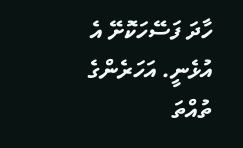ހާދަ ފަސޭހަކޮށޭ އެ އުޅެނީ. އަހަރެންގެ ތުއްތަ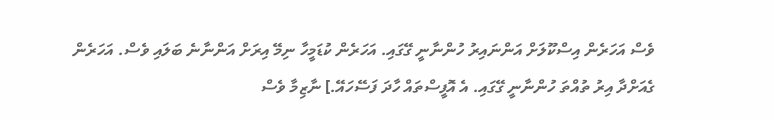ވެސް އަހަރެން އިސްކޫލަށް އަންނައިރު ހުންނާނީ ގޭގައި. އަހަރެން ކުޑަމީހާ ނިމޭ އިރަށް އަންނާނެ ބަލައި ވެސް. އަހަރެން ގެއަށްދާ އިރު ތުއްތަ ހުންނާނީ ގޭގައި. އެ އޮފީސްތައް ހާދަ ފަސޭހައޭ.] ނާޒިމާ ވެސް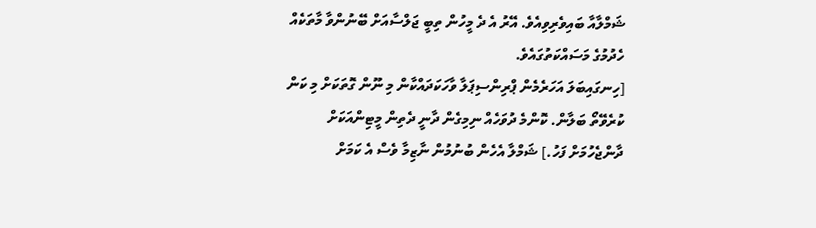ޝަމްލާއާ ބައިވެރިވިއެވެ. އޭރު އެ ދެ މީހުން ތިބީ ޖަލްސާއަށް ބޭނުންވާ މާތަކެއް ހެދުމުގެ މަސައްކަތުގައެވެ.
[ހިނގައިބަލަ އަހަރެމެން ޕްރިންސިޕަލާ ވާހަކަދައްކާން މި ނޫން ގޮތަކަށް މި ކަން ކުރެވޭތޯ ބަލާން. ކޮންމެ ދުވަހެއް ނިމިގެން ދާނީ ދެތިން މީޓިންއަކަށް ދާންޖެހުމަށް ފަހު.] ޝަމްލާ އެހެން ބުނުމުން ނާޒިމާ ވެސް އެ ކަމަށް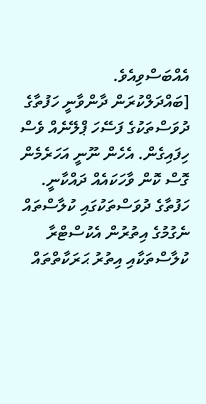އެއްބަސްވިއެވެ.
[ބައްދަލްކުރަން ދާންވާނީ ހަފުތާގެ ދުވަސްތަކުގެ ފަސޭހަ ޕްލޭނެއް ވެސް ހިފައިގެން. އެހެން ނޫނީ އަހަރެމެން ގޮސް ކޮން ވާހަކައެއް ދައްކާނީ. ހަފުތާގެ ދުވަސްތަކުގައި ކުލާސްތައް ނެގުމުގެ އިތުރުން އެކުސްޓްރާ ކުލާސްތަކާއި އިތުރު ޙަރަކާތްތައް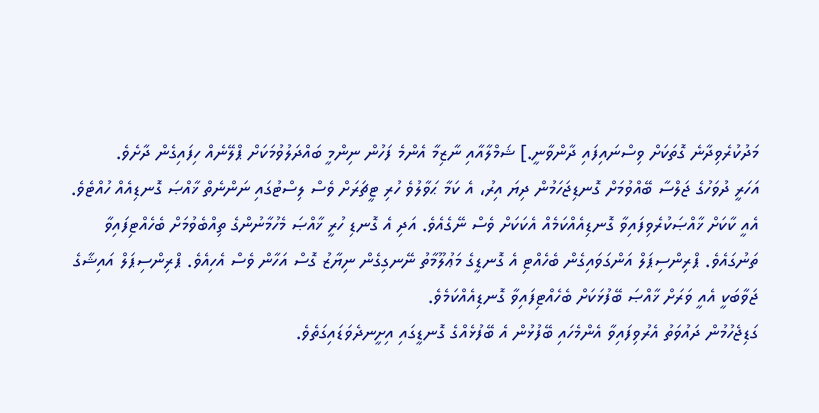މަދުކުރެވިދާނެ ގޮތަކަށް ވިސްނައިފައި ދާންވާނީ.] ޝަމްލާއާއި ނާޒިމާ އެންމެ ފަހުން ނިންމީ ބައްދަލުވުމަކަށް ޕްލޭނެއް ހިފައިގެން ދާށެވެ.
އަހަރީ ދުވަހުގެ ޖަލްސާ ބޭއްވުމަށް ގޮނޑިޖަހަމުން ދިޔަ އިރު، އެ ކަމާ ޙަވާލުވެ ހުރި ޓީޗަރަށް ވެސް ލިސްޓުގައި ނަންނެތް ޚާއްޞަ ގޮނޑިއެއް ހުއްޓެވެ. އެއީ ކާކަށް ޚާއްޞަކުރެވިފައިވާ ގޮނޑިއެއްކަމެއް އެކަކަށް ވެސް ނޭގެއެވެ. އަދި އެ ގޮނޑި ހުރީ ޚާއްޞަ މެހުމާނުންގެ ތިއްބެވުމަށް ބެހެއްޓިފައިވާ ތަނުގައެވެ. ޕްރިންސިޕަލް އަންގަވައިގެން ބެހެއްޓި އެ ގޮނޑީގެ މަޢުލޫމާތު ނޭނގިގެން ނިޔާޒު ގޮސް އަހާން ވެސް އެހިއެވެ. ޕްރިންސިޕަލް އައިޝާގެ ޖަވާބަކީ އެއީ ވަރަށް ޚާއްޞަ ބޭފުޅަކަށް ބެހެއްޓިފައިވާ ގޮނޑިއެއްކަމެވެ.
ގަޑިޖެހުމުން ދައުވަތު އެރުވިފައިވާ އެންމެހައި ބޭފުޅުން އެ ބޭފުޅެއްގެ ގޮނޑީގައި އިށީނދެވަޑައިގަތެވެ.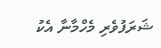ޝަރަފުވެރި މެހްމާނާ އެކު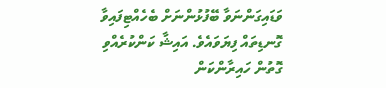ވަޑައިގަންނަވާ ބޭފުޅުންނަށް ބެހެއްޓިފައިވާ ގޮނޑިތައް ފިޔަވައެވެ. އައިޝާ ކަންކުރެއްވި ގޮތުން ހައިރާންކަން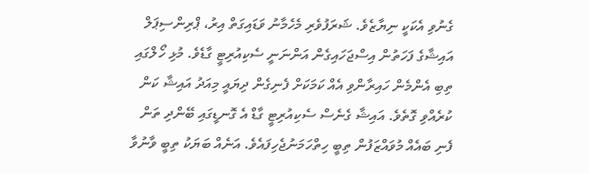ގެނުވި އެކަކީ ނިޔާޒެވެ. ޝަރަފުވެރި މެހެމާނު ވަޑައިގަތް އިރު، ޕްރިންސިޕަލް އައިޝާގެ ފަހަތުން އިސްޖަހައިގެން އަންނަނީ ސެކިއުރިޓީ ގާޑެވެ. މުޅި ހޯލްގައި ތިބި އެންމެން ހައިރާންވި އެއް ކަމަކަށް ފެނިގެން ދިޔައީ މިއަދު އައިޝާ ކަން ކުރެއްވި ގޮތެވެ. އައިޝާ ގެނެސް ސެކިއުރިޓީ ގާޑް އެ ގޮނޑީގައި ބޭންދި ތަން ފެނި ބައެއް މުވައްޒަފުން ތިބީ ހިތްހަމަނުޖެހިފައެވެ. އަނެއް ބަޔަކު ތިބީ ވާނުވާ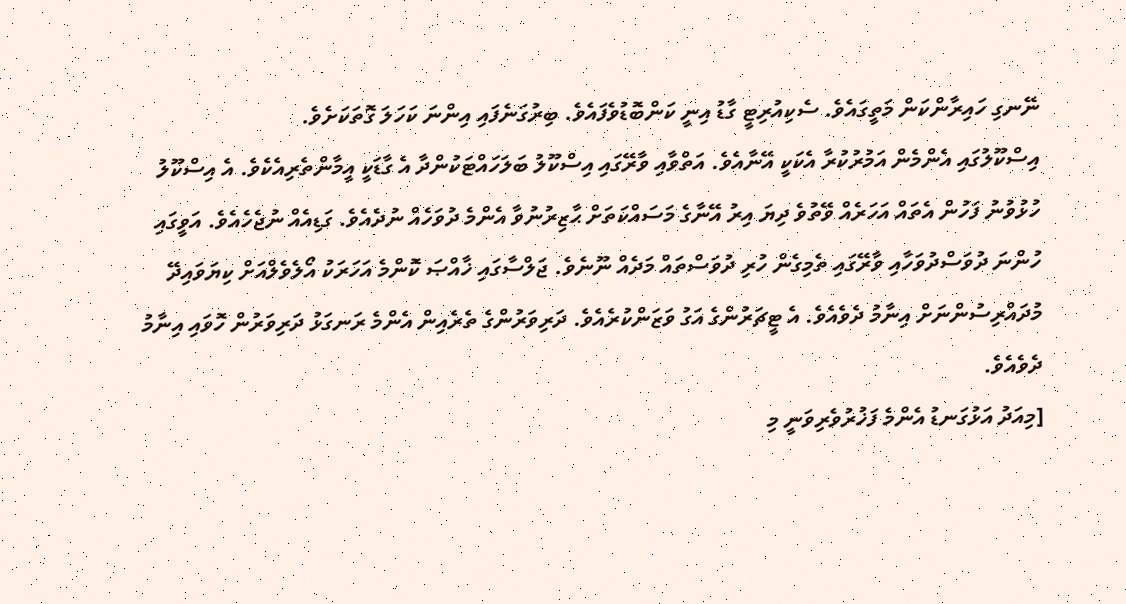ނޭނގި ހައިރާންކަން މަތީގައެވެ. ސެކިއުރިޓީ ގާޑު އިނީ ކަންބޮޑުވެފައެވެ. ބިރުގަނެފައި އިންނަ ކަހަލަ ގޮތަކަށެވެ.
އިސްކޫލުގައި އެންމެން އަމުރުކުރާ އެކަކީ އޭނާއެވެ. އަތްވާއި ވާރޭގައި އިސްކޫލު ބަލަހައްޓަކުންދާ އެ ގާޑަކީ އީމާންތެރިއެކެވެ. އެ އިސްކޫލު ހުޅުވުނު ފަހުން އެތައް އަހަރެއް ވޭތުވެ ދިޔަ އިރު އޭނާގެ މަސައްކަތަށް ޙާޒިރުނުވާ އެންމެ ދުވަހެއް ނުދެއެވެ. ގަޑިއެއް ނުޖެހެއެވެ. އަވީގައި ހުންނަ ދުވަސްދުވަހާއި ވާރޭގައި ތެމިގެން ހުރި ދުވަސްތައް މަދެއް ނޫނެވެ. ޖަލްސާގައި ޚާއްޞަ ކޮންމެ އަހަރަކު އޯލެވެލްއަށް ކިޔަވައިދޭ މުދައްރިސުންނަށް އިނާމު ދެވެއެވެ. އެ ޓީޗަރުންގެ އަގު ވަޒަންކުރެއެވެ. ދަރިވަރުންގެ ތެރެއިން އެންމެ ރަނގަޅު ދަރިވަރުން ހޮވައި އިނާމު ދެވެއެވެ.
[މިއަދު އަޅުގަނޑު އެންމެ ފަޚުރުވެރިވަނީ މި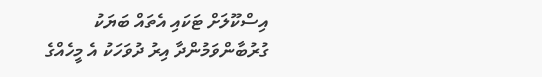އިސްކޫލަށް ޓަކައި އެތައް ބަޔަކު ގުރުބާންވަމުންދާ އިރު ދުވަހަކު އެ މީހެއްގެ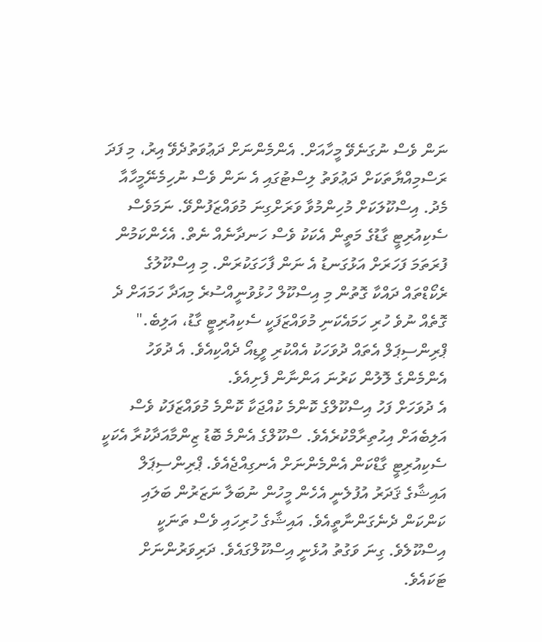ނަން ވެސް ނުގަނެވޭ މީހާއަށް. އެންމެންނަށް ދަޢުވަތުދެވޭ އިރު، މި ފަދަ ރަސްމިއްޔާތަކަށް ދަޢުވަތު ލިސްޓުގައި އެ ނަން ވެސް ނުހިމެނޭމީހާއާ މެދު. އިސްކޫލަކަށް މުހިންމުވާ ވަރަށްގިނަ މުވައްޒަފުންވޭ. ނަމަވެސް ސެކިއުރިޓީ ގާޑުގެ މަތީން އެކަކު ވެސް ހަނދާނެއް ނެތް. އެހެންކަމުން ފުރަތަމަ ފަހަރަށް އަޅުގަނޑު އެ ނަން ފާހަގަކުރަން. މި އިސްކޫލުގެ ރެކޯޑްތައް ދައްކާ ގޮތުން މި އިސްކޫލް ހުޅުވުނީއްސުރެ މިއަދާ ހަމައަށް ދެ ގޮތެއް ނުވެ ހުރި ހަމައެކަނި މުވައްޒަފަކީ ސެކިއުރިޓީ ގާޑު، އަލިބެ." ޕްރިންސިޕަލް އެތައް ދުވަހަކު އެއްކުރި ވީޑިއޯ ދެއްކިއެވެ. އެ ދުވަހު އެންމެންގެ ލޮލުން ކަރުނަ އަންނާން ފެށިއެވެ.
އެ ދުވަހަށް ފަހު އިސްކޫލްގެ ކޮންމެ ކުއްޖަކާ ކޮންމެ މުވައްޒަފަކު ވެސް އަލިބެއަށް އިޙުތިރާމްކުރެއެވެ. ސްކޫލްގެ އެންމެ ބޮޑު ޒިންމާއަދާކުރާ އެކަކީ ސެކިއުރިޓީ ގާޑްކަން އެންމެންނަށް އެނގިއްޖެއެވެ. ޕްރިންސިޕަލް އައިޝާގެ ޤަދަރު އުފުލެނީ އެހެން މީހުން ނުބަލާ ނަޒަރުން ބަލައި ކަންކަން ދެނެގަންނާތީއެވެ. އައިޝާގެ ހުރިހައި ވެސް ތަނަކީ އިސްކޫލެވެ. ގިނަ ވަގުތު އުޅެނީ އިސްކޫލްގައެވެ. ދަރިވަރުންނަށް ޓަކައެވެ.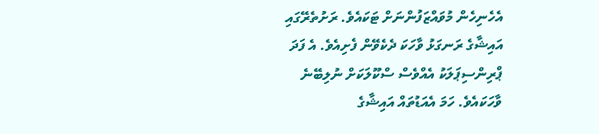އެހެނިހެން މުވައްޒަފުންނަށް ޓަކައެވެ. ރަށުތެރޭގައި އައިޝާގެ ރަނގަޅު ވާހަކަ ދެކެވޭން ފެށިއެވެ. އެ ފަދަ ޕްރިންސިޕަލަކު އެއްވެސް ސްކޫލަކަށް ނުލިބޭނެ ވާހަކައެވެ. ހަމަ އެއަޑުތައް އައިޝާގެ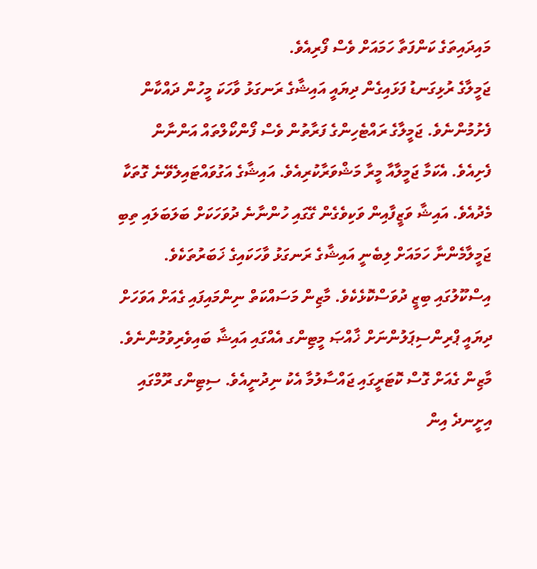މައިދައިތަގެ ކަންފަތާ ހަމައަށް ވެސް ފޯރިއެވެ.
ޖަމީލާގެ ރުޅިގަނޑު ފަޅައިގެން ދިޔައީ އައިޝާގެ ރަނގަޅު ވާހަކަ މީހުން ދައްކާން ފެށުމުންނެވެ. ޖަމީލާގެ ރައްޓެހިންގެ ފަރާތުން ވެސް ފޯންކޯލްތައް އަންނާން ފެށިއެވެ. އެކަމާ ޖަމީލާއާ މީރާ މަޝްވަރާކުރިއެވެ. އައިޝާގެ އަގުވައްޓައިލެވޭނެ ގޮތަކާ މެދުއެވެ. އައިޝާ ވަޒީފާއިން ވަކިވެގެން ގޭގައި ހުންނާނެ ދުވަހަކަށް ބަލަބަލައި ތިބި ޖަމީލާމެންނާ ހަމައަށް ލިބެނީ އައިޝާގެ ރަނގަޅު ވާހަކައިގެ ޚަބަރުތަކެވެ.
އިސްކޫލުގައި ބިޒީ ދުވަސްކޮޅެކެވެ. މާޒިން މަސައްކަތް ނިންމައިފައި ގެއަށް އަވަހަށް ދިޔައީ ޕްރިންސިޕަލުންނަށް ޚާއްޞަ މީޓިންގ އެއްގައި އައިޝާ ބައިވެރިވުމުންނެވެ. މާޒިން ގެއަށް ގޮސް ކޮޓަރީގައި ޖައްސާލުމާ އެކު ނިދުނީއެވެ. ސިޓިންގ ރޫމްގައި އިށީނދެ އިން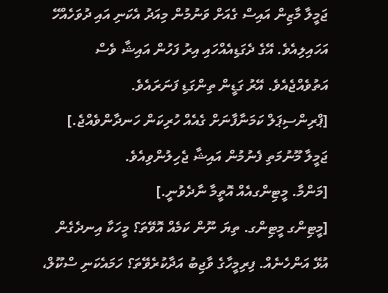ޖަމީލާ މާޒިން އައިސް ގެއަށް ވަނުމުން މިއަދު އެކަނި އައި ދުވަހެއްހޭ އަހައިލިއެވެ. އޭގެ ދެގަޑިއެއްހައި އިރު ފަހުން އައިޝާ ވެސް އަތުވެއްޖެއެވެ. އޭރު ގަޑީން ތިންގަޑި ފަނަރައެވެ.
[ޕްރިންސިޕަލް ކަމަނާފާނަށް ގެއެއް ހުރިކަން ހަނދާންވެއްޖެ.] ޖަމީލާ މޫނުމަތި ފެނުމުން އައިޝާ ޖެހިލުންވިއެވެ.
[މަންމާ. މީޓިންގއެއް އޮތީމާ ނާދެވުނީ.]
[މީޓިންގ މީޓިންގ. ތިޔަ ނޫން ކަމެއް އޮވޭތަ؟ މީހަކާ އިނދެގެން އުޅޭ އަންހެނެއް. ފިރިމީހާގެ ވާޖިބު އަދާކުރެވޭތަ؟ ހަމައެކަނި ސްކޫލް،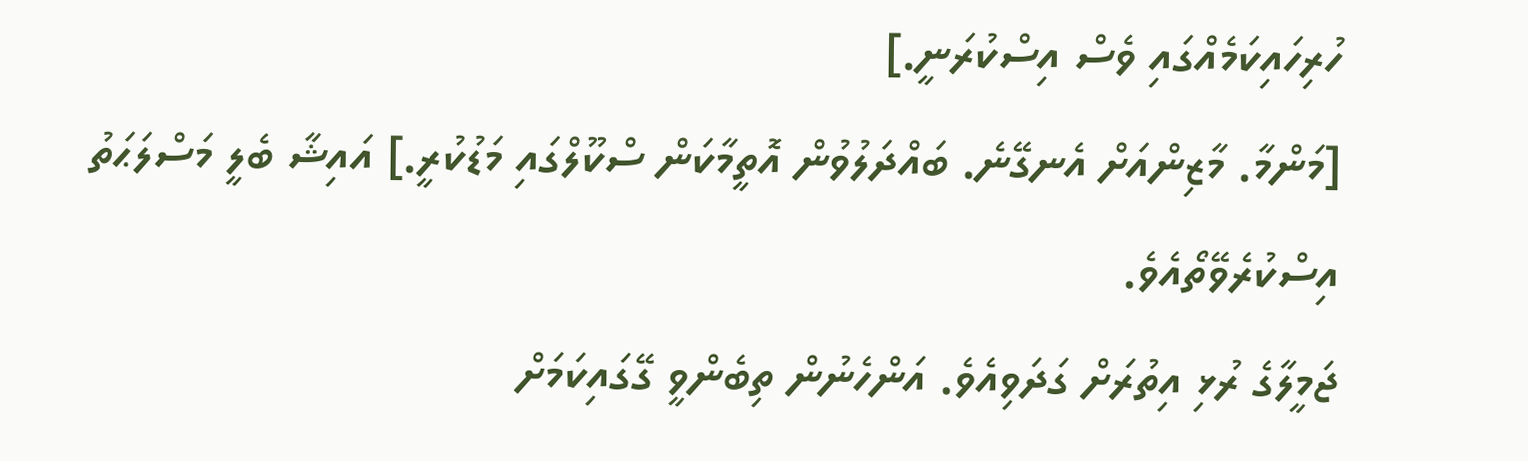ހުރިހައިކަމެއްގައި ވެސް އިސްކުރަނީ.]
[މަންމާ. މާޒިންއަށް އެނގޭނެ. ބައްދަލުވުން އޮތީމާކަން ސްކޫލްގައި މަޑުކުރީ.] އައިޝާ ބެލީ މަސްލަޙަތު އިސްކުރެވޭތޯއެވެ.
ޖަމީލާގެ ރުޅި އިތުރަށް ގަދަވިއެވެ. އަންހެނުން ތިބެންވީ ގޭގައިކަމަށް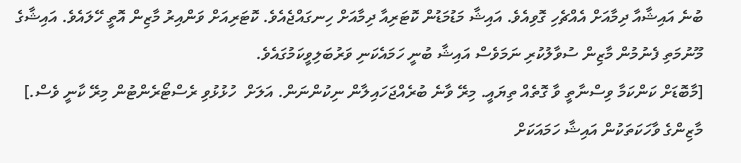ބުނެ އައިޝާއާ ދިމާއަށް އެއްޗެހި ގޮވިއެވެ. އައިޝާ މަޑުމަޑުން ކޮޓަރިއާ ދިމާއަށް ހިނގައްޖެއެވެ. ކޮޓަރިއަށް ވަންއިރު މާޒިން އޮތީ ހޭލައެވެ. އައިޝާގެ މޫނުމަތި ފެނުމުން މާޒިން ސުވާލުކުރި ނަމަވެސް އައިޝާ ބުނީ ހަމައެކަނި ވަރުބަލިވީކަމުގައެވެ.
[މާބޮޑަށް ކަންކަމާ ވިސްނާތީ ވާ ގޮތެއް ތިޔައީ. މިރޭ ވާނެ ބުރެއްޖަހައިލާން ނިކުންނަން. އަލަށް  ހުޅުޅުވި ރެސްޓޯރެންޓުން މިރޭ ކާނީ ވެސް.] މާޒިންގެ ވާހަކަތަކުން އައިޝާ ހަމައަކަށް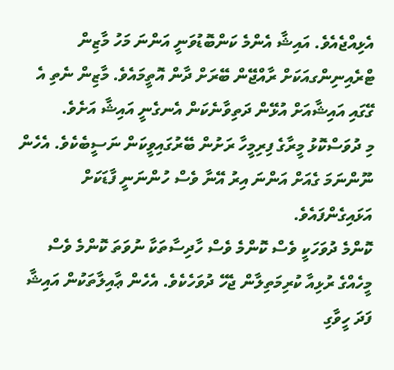އެޅިއްޖެއެވެ. އައިޝާ އެންމެ ކަންބޮޑުވަނީ އަންނަ މަހު މާޒިން ޓްރެއިނިންގއަކަށް ރާއްޖޭން ބޭރަށް ދާން އޮތީމައެވެ. މާޒިން ނެތި އެ ގޭގައި އައިޝާއަށް އުޅޭން ދަތިވާނެކަން އެނގެނީ އައިޝާ އަށެވެ.
މި ދުވަސްކޮޅު މީރާގެ ފިރިމީހާ ރަށުން ބޭރުގައިވީކަން ނަސީބެކެވެ. އެހެން ނޫންނަމަ ގެއަށް އަންނަ އިރު އޭނާ ވެސް ހުންނަނީ ފާޑަކަށް އަޅައިގެންފައެވެ.
ކޮންމެ ދުވަހަކީ ވެސް ކޮންމެ ވެސް ހާދިސާތަކާ ނުވަތަ ކޮންމެ ވެސް މީހެއްގެ ރުޅިއާ ކުރިމަތިލާން ޖެހޭ ދުވަހެކެވެ. އެހެން ޢާއިލާތަކުން އައިޝާ ފަދަ ހީވާގި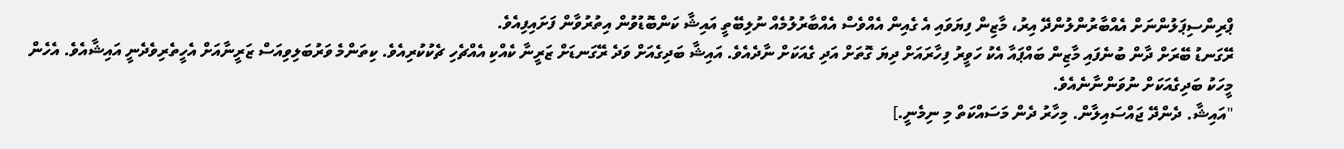ޕްރިންސިޕަލުންނަށް އެއްބާރުންލުންދޭ އިރު، މާޒިން ފިޔަވައި އެ ގެއިން އެއްވެސް އެއްބާރުލުމެއް ނުލިބޭތީ އައިޝާ ކަންބޮޑުވުން އިތުރުވާން ފަށައިފިއެވެ.
ރޭގަނޑު ބޭރަށް ދާން ބުނެފައި މާޒިން ބައްޕައާ އެކު ހަވީރު ފިހާރައަށް ދިޔަ ގޮތަށް އަދި ގެއަކަށް ނާދެއެވެ. އައިޝާ ބަދިގެއަށް ވަދެ ރޭގަނޑަށް ޒަރީނާ ކެއްކި އެއްޗެހި ޗެކުކުރިއެވެ. ކިތަންމެ ވަރުބަލިވިއަސް ޒަރީނާއަށް އެހީތެރިވެދެނީ އައިޝާއެވެ. އެހެން މީހަކު ބަދިގެއަކަށް ނުވަންނާނެއެވެ.
"އައިޝާ. ދެންދޭ ޖައްސައިލާން. މިހާރު ދެން މަސައްކަތް މި ނިމެނީ.]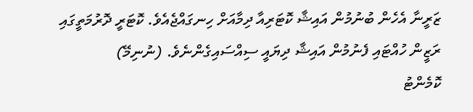ޒަރީނާ އެހެން ބުނުމުން އައިޝާ ކޮޓަރިއާ ދިމާއަށް ހިނގައްޖެއެވެ. ކޮޓަރީ ދޮރުމަތީގައި ރަޒީން ހުއްޓައި ފެނުމުން އައިޝާ ދިޔައީ ސިއްސައިގެންނެވެ. (ނުނިމޭ)
ކޮމެންޓު